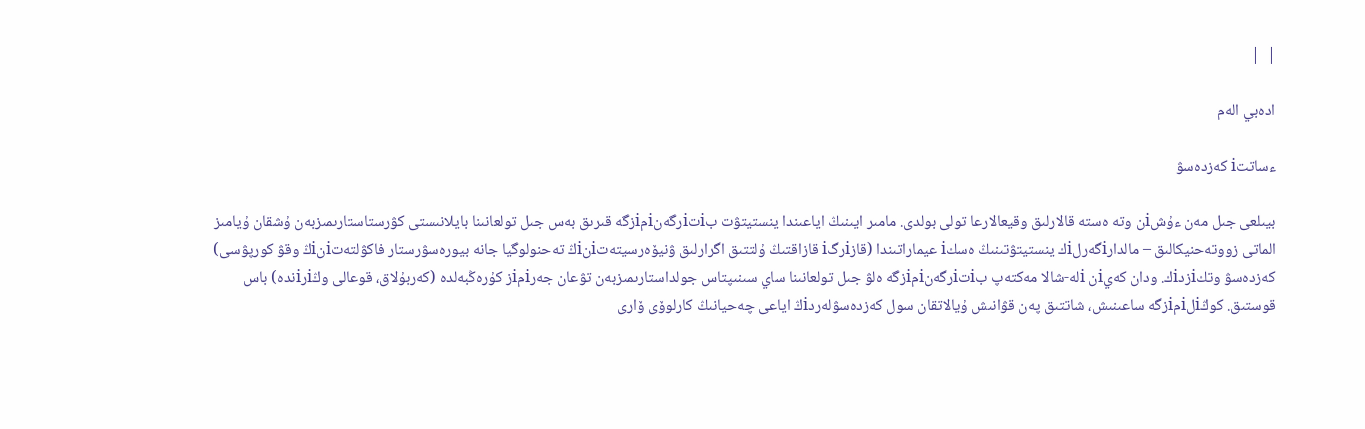|  |

ادەبي الەم

ءساتتi كەزدەسۋ

بيىلعى جىل مەن ءۇشiن وتە ەستە قالارلىق وقيعالارعا تولى بولدى. مامىر ايىنىڭ اياعىندا ينستيتۋت بiتiرگەنiمiزگە قىرىق بەس جىل تولعانىنا بايلانىستى كۋرستاستارىمىزبەن ۇشقان ۇيامىز الماتى زووتەحنيكالىق – مالدارiگەرلiك ينستيتۋتىنىڭ ەسكi عيماراتىندا (قازiرگi قازاقتىڭ ۇلتتىق اگرارلىق ۋنيۆەرسيتەتiنiڭ تەحنولوگيا جانە بيورەسۋرستار فاكۋلتەتiنiڭ وقۋ كورپۋسى) كەزدەسۋ وتكiزدiك. ودان كەيiن iلە-شالا مەكتەپ بiتiرگەنiمiزگە ەلۋ جىل تولعانىنا ساي سىنىپتاس جولداستارىمىزبەن تۋعان جەرiمiز كۇرەڭبەلدە (كەربۇلاق، قوعالى وڭiرiندە) باس قوستىق. كوڭiلiمiزگە ساعىنىش، شاتتىق پەن قۋانىش ۇيالاتقان سول كەزدەسۋلەردiڭ اياعى چەحيانىڭ كارلوۆى ۆارى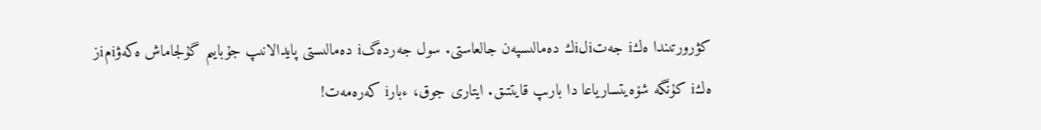كۋرورتىندا ەكi جەتiلiك دەمالىسپەن جالعاستى. سول جەردەگi دەمالىستى پايدالانىپ جۇبايىم گۇلجاماش ەكەۋiمiز ەكi كۇنگە شۆەيتسارياعا دا بارىپ قايتتىق. ايتارى جوق، ءبارi كەرەمەت!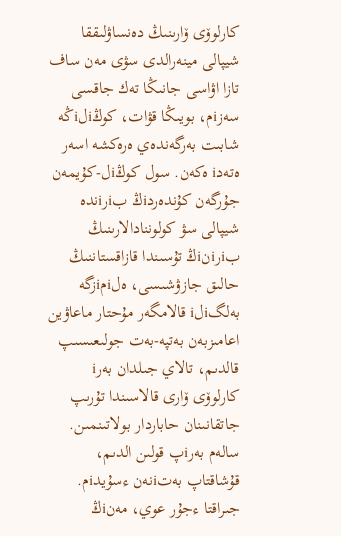كارلوۆى ۆارىنىڭ دەنساۋلىققا شيپالى مينەرالدى سۋى مەن ساف تازا اۋاسى جانىڭا تەك جاقسى سەزiم، بويىڭا قۋات، كوڭiلiڭە شابىت بەرگەندەي ەرەكشە اسەر ەتەدi ەكەن. سول كوڭiل-كۇيمەن جۇرگەن كۇندەردiڭ بiرiندە شيپالى سۋ كولوننادالارىنىڭ بiرiنiڭ تۇسىندا قازاقستاننىڭ حالىق جازۋشىسى، ەلiمiزگە بەلگiلi قالامگەر مۇحتار ماعاۋين اعامىزبەن بەتپە-بەت جولىعىسىپ قالدىم، تالاي جىلدان بەرi كارلوۆى ۆارى قالاسىندا تۇرىپ جاتقانىنان حاباردار بولاتىنمىن. سالەم بەرiپ قولىن الدىم، قۇشاقتاپ بەتiنەن ءسۇيدiم. جىراقتا ءجۇر عوي، مەنiڭ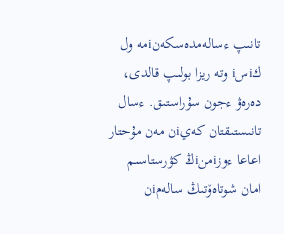تانىپ ءسالەمدەسكەنiمە ول كiسi وتە ريزا بولىپ قالدى، دەرەۋ ءجون سۇراستىق. ءسال تانىستىقتان كەيiن مەن مۇحتار اعاعا ءوزiمنiڭ كۋرستاسىم امان شوتاەۆتىڭ سالەمiن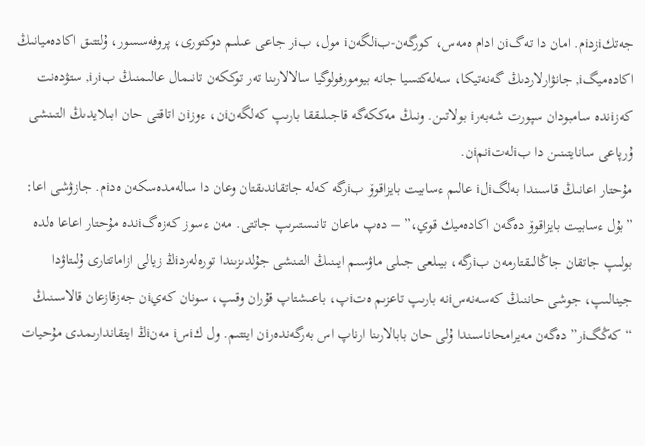جەتكiزدiم. امان دا تەگiن ادام ەمەس، كورگەن-بiلگەنi مول، بiر جاعى عىلىم دوكتورى، پروفەسسور، ۇلتتىق اكادەميانىڭ اكادەميگi, جانۋارلاردىڭ گەنەتيكا، سەلەكتسيا جانە بيومورفولوگيا سالالارىنا تەر توككەن تانىمال عالىمنىڭ بiرi, ستۋدەنت كەزiندە سامبودان سپورت شەبەرi بولاتىن. ونىڭ مەككەگە قاجىلىققا بارىپ كەلگەنiن، ءوزiن اتاقتى حان ابىلايدىڭ التىنشى ۇرپاعى سانايتىنىن دا بiلەتiنمiن.
مۇحتار اعانىڭ قاسىندا بەلگiلi عالىم ءسابيت بايزاقوۆ بiرگە كەلە جاتقاندىقتان وعان دا سالەمدەسكەن ەدiم. جازۋشى اعا: ”بۇل ءسابيت بايزاقوۆ دەگەن اكادەميك قوي،” – دەپ ماعان تانىستىرىپ جاتتى. مەن ءسوز كەزەگiندە مۇحتار اعاعا ەلدە بولىپ جاتقان جاڭالىقتارمەن بiرگە، بيىلعى جىلى ماۋسىم ايىنىڭ التىنشى جۇلدىزىندا تورەلەردiڭ زيالى ازاماتتارى ۇلىتاۋدا جينالىپ، جوشى حاننىڭ كەسەنەسiنە بارىپ تاعزىم ەتiپ، باعىشتاپ قۇران وقىپ، سونان كەيiن جەزقازعان قالاسىنىڭ “كەڭگiر” دەگەن مەيرامحاناسىندا ۇلى حان بابالارىنا ارناپ اس بەرگەندەرiن ايتتىم. ول كiسi مەنiڭ ايتقاندارىمدى مۇحيات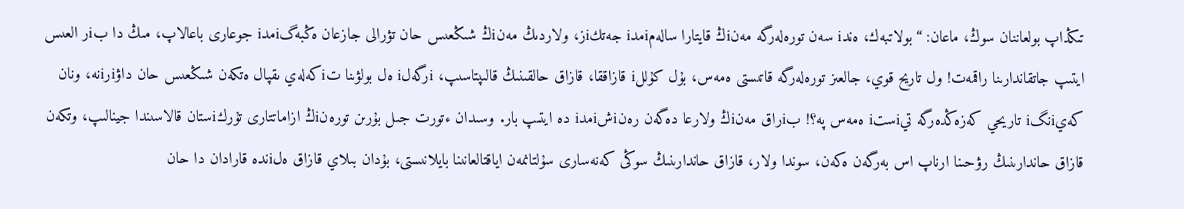تىڭداپ بولعاننان سوڭ، ماعان: “بولاتبەك، ەندi سەن تورەلەرگە مەنiڭ قايتارا سالەمiمدi جەتكiز، ولاردىڭ مەنiڭ شىڭعىس حان تۋرالى جازعان ەڭبەگiمدi جوعارى باعالاپ، مىڭ دا بiر العىس ايتىپ جاتقاندارىنا راقمەت! ول تاريح قوي، جالعىز تورەلەرگە قاتىستى ەمەس، بۇل كۇللi قازاققا، قازاق حالقىنىڭ قالىپتاسىپ، iرگەلi ەل بولۋىنا تiكەلەي ىقپال ەتكەن شىڭعىس حان داۋiرiنە، ونان كەيiنگi تاريحي كەزەڭدەرگە تيiستi ەمەس پە؟! بiراق مەنiڭ ولارعا دەگەن رەنiشiمدi دە ايتىپ بار. وسىدان ءتورت جىل بۇرىن تورەنiڭ ازاماتتارى تۇركiستان قالاسىندا جينالىپ، وتكەن قازاق حاندارىنىڭ رۋحىنا ارناپ اس بەرگەن ەكەن، سوندا ولار، قازاق حاندارىنىڭ سوڭى كەنەسارى سۇلتانمەن اياقتالعانىنا بايلانىستى، بۇدان بىلاي قازاق ەلiندە قارادان دا حان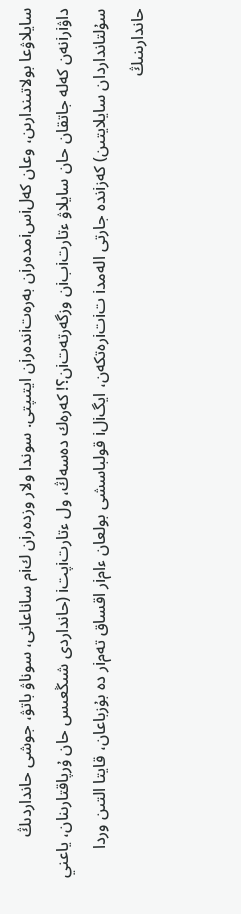سايلاۋعا بولاتىندارىن، وعان كەلiسiمدەرiن بەرەتiندەرiن ايتىپتى. سوندا ولار وزدەرiن كiم ساناعانى، سوناۋ باتۋ، جوشى حانداردىڭ داۋiرiنەن كەلە جاتقان حان سايلاۋ ءتارتiبiن وزگەرتەتiن؟! كەرەك دەسەڭ، ول ءتارتiپتi (حانداردى شىڭعىس حان ۇرپاقتارىنان، ياعني سۇلتانداردان سايلايتىن) كەزiندە جارتى الەمدi تiتiرەتكەن، ايگiلi قولباسشى بولعان ءامiر اقساق تەمiر دە بۇزباعان، قايتا التىن وردا حاندارىنىڭ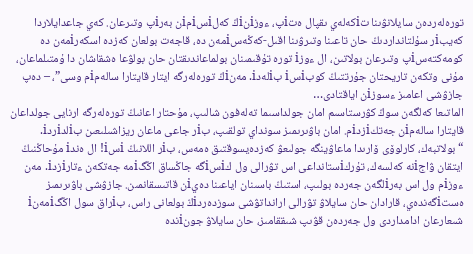تورەلەردەن سايلانۋىنا تiكەلەي ىقپال ەتiپ، ءوزiنiڭ كەلiسiمiن بەرiپ وتىرعان. كەي جاعدايلاردا كەيبiر سۇلتانداردىڭ حان تاعىنا وتىرۋىنا اقىل-كەڭەسiمەن دە، قاجەت بولعان كەزدە اسكەرiمەن دە كومەكتەسiپ وتىرعان بولاتىن، ال ءوزi تورە تۇقىمىنان بولماعاندىقتان حان بولۋعا ەشقاشان دا ۇمتىلماعان، مۇنى وتكەن تاريحتان جۇرتتىڭ كوبiسi بiلەدi. مەنiڭ تورەلەرگە ايتار قايتارا سالەمiم وسى”، – دەپ جازۋشى اعامىز ءسوزiن اياقتادى…
الماتىعا كەلگەن سوڭ كۋرستاسىم امان جولداسىما تەلەفون شالىپ، مۇحتار اعانىڭ تورەلەرگە ارنايى جولداعان قايتارا سالەمiن جەتكiزدiم. امان باۋىرىمىز سونداي تولقىپ، بiر جاعى ماعان ريزاشىلىعىن بiلدiردi. “بولاتبەك، كارلوۆى ۆارىدا ماعاۋينگە جولىعۋ كەزدەيسوقتىق ەمەس، بiر اللانىڭ iسi! ال ەندi مۇحاڭنىڭ ايتقان ۋاجiنە كەلسەك، تۇركiستانداعى اس تۋرالى ول كiسiگە جاڭساق اڭگiمە جەتكەن ءتارiزدi. مەن ءوزiم ول اس بەرiلگەن جەردە بولىپ، استىڭ باسىنان اياعىنا دەيiن قاتىسقانمىن. جازۋشى باۋىرىمىز ەستiگەندەي، قارادان حان سايلاۋ تۋرالى ارانداتۋشى سوزدەردiڭ بولعانى راس، بiراق سول اڭگiمەنi شىعارعان ادامداردى ول جەردەن قۋىپ شىققامىز، حان سايلاۋ جونiندە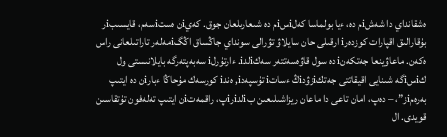ەشقانداي دا شەشiم دە، ءيا بولماسا كەلiسiم دە شىعارىلعان جوق. كەيiن ەستiسەم، قايسىبiر بۇقارالىق اقپارات كوزدەرi ارقىلى حان سايلاۋ تۋرالى سونداي جاڭساق اڭگiمەلەر تاراتىلعانى راس ەكەن. ماعاۋينعا جەتكەنi دە سول قاۋەسەتتەر سەكiلدi. ءارتۇرلi سەبەپتەرگە بايلانىستى ول كiسiگە شىنايى اقيقاتتى جەتكiزۋدiڭ ءساتi تۇسپەدi, ەندi كورسەك مۇحاڭا ءبارiن دە ايتىپ بەرەمiز”، – دەپ، امان تاعى دا ماعان ريزاشىلىعىن بiلدiرiپ، راقمەتiن ايتىپ تەلەفون تۇتقاسىن قويدى. ال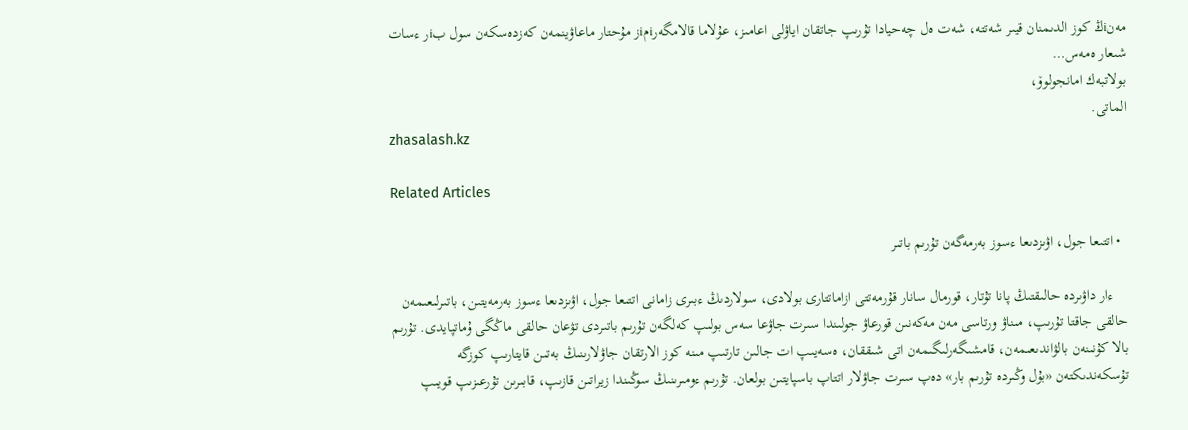مەنiڭ كوز الدىمنان قيىر شەتتە، شەت ەل چەحيادا تۇرىپ جاتقان اياۋلى اعامىز، عۇلاما قالامگەرiمiز مۇحتار ماعاۋينمەن كەزدەسكەن سول بiر ءسات شىعار ەمەس…
بولاتبەك امانجولوۆ،
الماتى.
zhasalash.kz

Related Articles

  • اتتىعا جول، اۋىزدىعا ءسوز بەرمەگەن تۇرىم باتىر

    ءار داۋىردە حالىقتىڭ پانا تۇتار، قورمال سانار قۇرمەتتى ازاماتتارى بولادى، سولاردىڭ ءبىرى زامانى اتتىعا جول، اۋىزدىعا ءسوز بەرمەيتىن، باتىرلىعىمەن حالقى جاقتا تۇرىپ، مىناۋ ورتاسى مەن مەكەنىن قورعاۋ جولىندا سىرت جاۋعا سەس بولىپ كەلگەن تۇرىم باتىردى تۋعان حالقى ماڭگى ۇماتپايدى. تۇرىم بالا كۇنىنەن بالۋاندىعىمەن، قامشىگەرلىگىمەن اتى شىققان، ەسەيىپ ات جالىن تارتىپ مىنە كوز الارتقان جاۋلارىنىڭ بەتىن قايتارىپ كوزگە تۇسكەندىكتەن «بۇل وڭىردە تۇرىم بار» دەپ سىرت جاۋلار اتتاپ باسپايتىن بولعان. تۇرىم ءومىرىنىڭ سوڭىندا زيراتىن قازىپ، قابىرىن تۇرعىزىپ قويىپ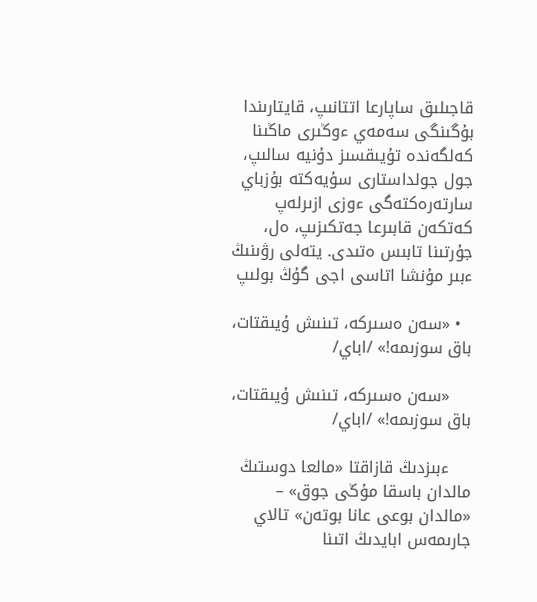قاجىلىق ساپارعا اتتانىپ، قايتارىندا بۇگىنگى سەمەي ءوڭىرى ماڭىنا كەلگەندە تۇيىقسىز دۇنيە سالىپ، جول جولداستارى سۇيەكتە بۇزباي سارتەرەكتەگى ءوزى ازىرلەپ كەتكەن قابىرعا جەتكىزىپ، ەل، جۇرتىنا تابىس ەتىدى. يتەلى رۋىنىڭ ءبىر مۇنشا اتاسى اجى گۇڭ بولىپ

  • «سەن ەسىركە، تىنىش ۇيىقتات، باق سوزىمە!» /اباي/

    «سەن ەسىركە، تىنىش ۇيىقتات، باق سوزىمە!» /اباي/

    ءبىزدىڭ قازاقتا «مالعا دوستىڭ مالدان باسقا مۇڭى جوق» – «مالدان بوعى عانا بوتەن» تالاي جارىمەس ابايدىڭ اتىنا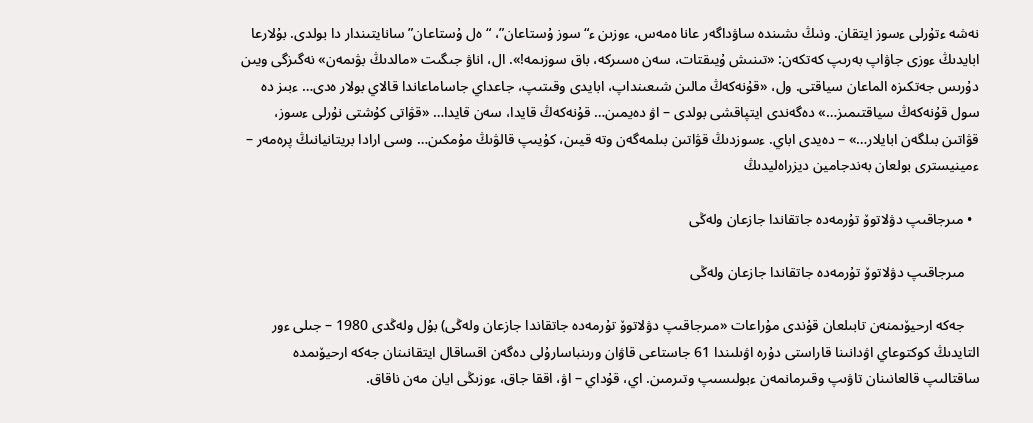نەشە ءتۇرلى ءسوز ايتقان. ونىڭ ىشىندە ساۋداگەر عانا ەمەس، ءوزىن ء“سوز ۇستاعان”، “ەل ۇستاعان” سانايتىندار دا بولدى. بۇلارعا ابايدىڭ ءوزى جاۋاپ بەرىپ كەتكەن: «تىنىش ۇيىقتات، سەن ەسىركە، باق سوزىمە!». ال، اناۋ جىگىت «مالدىڭ بۋىمەن» نەگىزگى ويىن دۇرىس جەتكىزە الماعان سياقتى. ول، «قۇنەكەڭ مالىن شىعىنداپ، ابايدى وقىتىپ، جاعداي جاساماعاندا قالاي بولار ەدى… ءبىز دە سول قۇنەكەڭ سياقتىمىز…» دەگەندى ايتپاقشى بولدى – اۋ دەيمىن… قۇنەكەڭ قايدا، سەن قايدا… «قۋاتى كۇشتى نۇرلى ءسوز، قۋاتىن بىلگەن ابايلار…» – دەيدى اباي. ءسوزدىڭ قۋاتىن بىلمەگەن وتە قيىن، كۇيىپ قالۋىڭ مۇمكىن… وسى ارادا بريتانيانىڭ پرەمەر – ءمينيسترى بولعان بەندجامين ديزراەليدىڭ

  • مىرجاقىپ دۋلاتوۆ تۇرمەدە جاتقاندا جازعان ولەڭى

    مىرجاقىپ دۋلاتوۆ تۇرمەدە جاتقاندا جازعان ولەڭى

    جەكە ارحيۆىمنەن تابىلعان قۇندى مۇراعات «مىرجاقىپ دۋلاتوۆ تۇرمەدە جاتقاندا جازعان ولەڭى) بۇل ولەڭدى 1980 – جىلى ءور التايدىڭ كوكتوعاي اۋدانىنا قاراستى دۇرە اۋىلىندا 61 جاستاعى قاۋان ورىنباسارۇلى دەگەن اقساقال ايتقانىنان جەكە ارحيۆىمدە ساقتالىپ قالعانىنان تاۋىپ وقىرمانمەن ءبولىسىپ وتىرمىن. اي، قۇداي – اۋ، اققا جاق، ءوزىڭى ايان مەن ناقاق.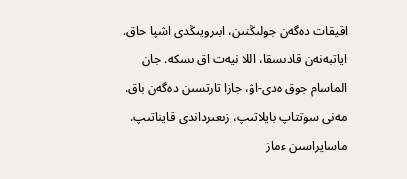اقيقات دەگەن جولىڭنىن، ابىرويىڭدى اشپا حاق. اياتبەنەن قادىسقا، اللا نيەت اق ىسكە. جان الماسام جوق ەدى-اۋ، جازا تارتسىن دەگەن باق. مەنى سوتتاپ بايلاتىپ، زىعىرداندى قايناتىپ. ماسايراسىن ءماز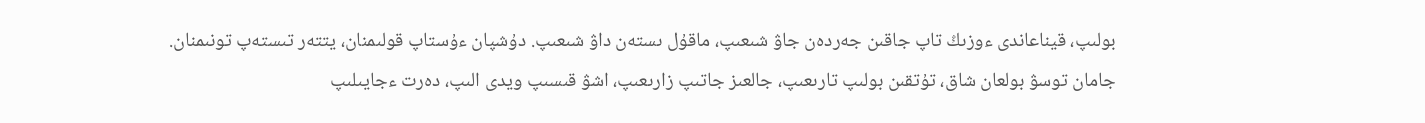بولىپ، قيناعاندى ءوزىڭ تاپ جاقىن جەردەن جاۋ شىعىپ، ماقۇل ىستەن داۋ شىعىپ. دۇشپان ءۇستاپ قولىمنان، يتتەر تىستەپ تونىمنان. جامان توسۋ بولعان شاق، تۇتقىن بولىپ تارىعىپ، جالعىز جاتىپ زارىعىپ، اشۋ قىسىپ ويدى الىپ، دەرت ءجايىلىپ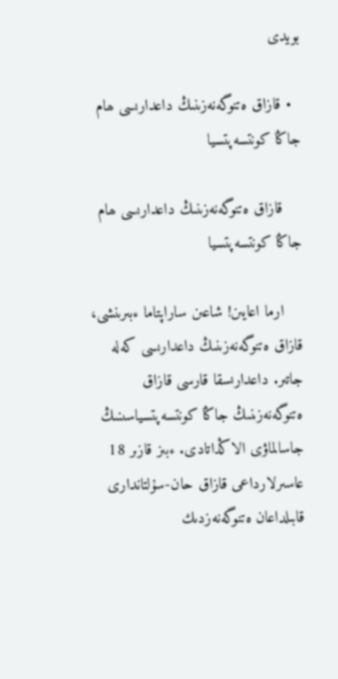بويدى

  • قازاق ەتنوگەنەزىنىڭ داعدارىسى ھام جاڭا كونتسەپتسيا

    قازاق ەتنوگەنەزىنىڭ داعدارىسى ھام جاڭا كونتسەپتسيا

    ارما اعايىن! شاعىن ساراپتاما ءبىرىنشى، قازاق ەتنوگەنەزىنىڭ داعدارىسى كەلە جاتىر. داعدارىسقا قارسى قازاق ەتنوگەنەزىنىڭ جاڭا كونتسەپتسياسىنىڭ جاسالماۋى الاڭداتادى. ءبىز قازىر 18 عاسىرلارداعى قازاق حان-سۇلتاندارى قابىلداعان ەتنوگەنەزدىك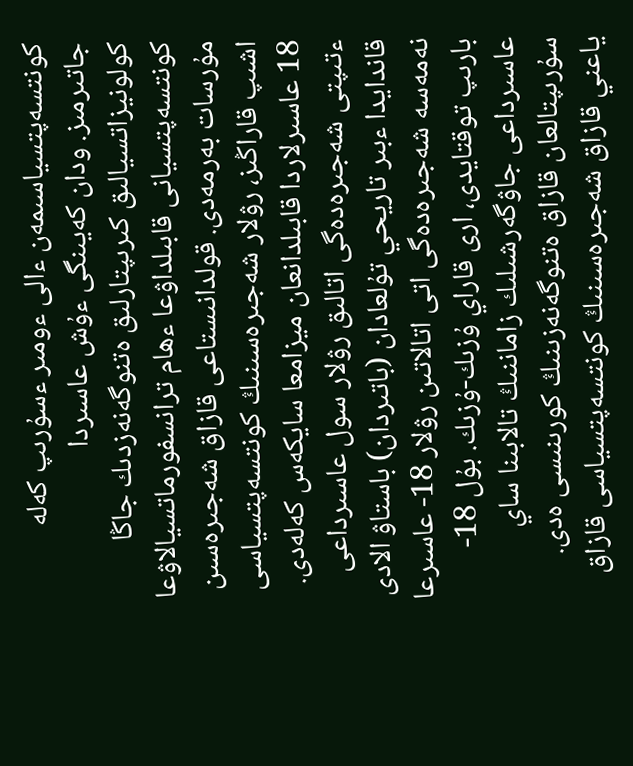كونتسەپتسياسىمەن ءالى ءومىر ءسۇرىپ كەلە جاتىرمىز. ودان كەيىنگى ءۇش عاسىردا كولونيزاتسيالىق كىرىپتارلىق ەتنوگەنەزدىك جاڭا كونتسەپتسيانى قابىلداۋعا ءھام ترانسفورماتسيالاۋعا مۇرسات بەرمەدى. قولدانىستاعى قازاق شەجىرەسىن اشىپ قاراڭىز، رۋلار شەجىرەسىنىڭ كونتسەپتسياسى 18 عاسىرلاردا قابىلدانعان ميزامعا سايكەس كەلەدى. ءتىپتى شەجىرەدەگى اتالىق رۋلار سول عاسىرداعى قاندايدا ءبىر تاريحي تۇلعادان (باتىردان) باستاۋ الادى نەمەسە شەجىرەدەگى اتى اتالاتىن رۋلار 18- عاسىرعا بارىپ توقتايدى، ارى قاراي ۇزىك-ۇزىك. بۇل 18- عاسىرداعى جاۋگەرشىلىك زاماننىڭ تالابىنا ساي سۇرىپتالعان قازاق ەتنوگەنەزىنىڭ كورىنىسى ەدى. ياعني قازاق شەجىرەسىنىڭ كونتسەپتسياسى قازاق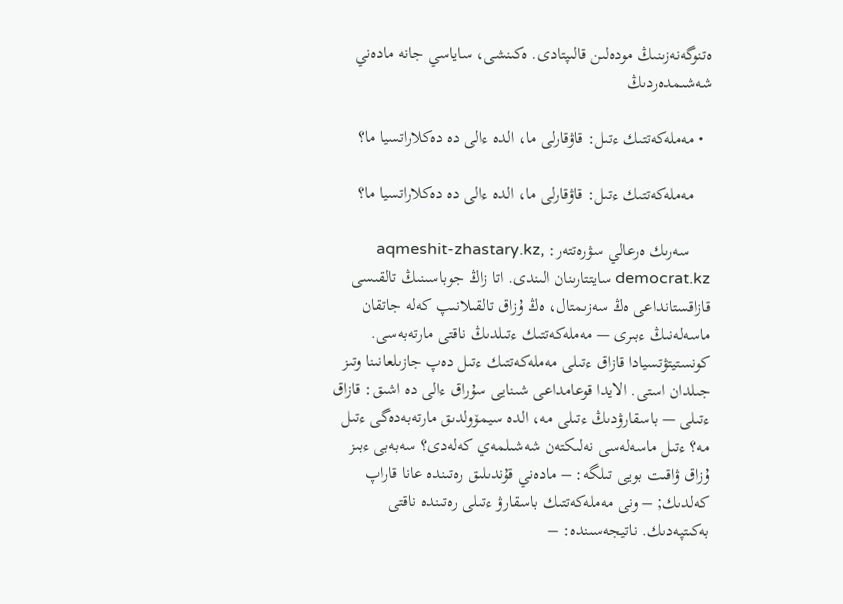ەتنوگەنەزىنىڭ مودەلىن قالىپتادى. ەكىنشى، ساياسي جانە مادەني شەشىمدەردىڭ

  • مەملەكەتتىك ءتىل: قاۋقارلى ما، الدە ءالى دە دەكلاراتسيا ما؟

    مەملەكەتتىك ءتىل: قاۋقارلى ما، الدە ءالى دە دەكلاراتسيا ما؟

     سەرىك ەرعالي سۋرەتتەر: aqmeshit-zhastary.kz, democrat.kz سايتتارىنان الىندى. اتا زاڭ جوباسىنىڭ تالقىسى قازاقستانداعى ەڭ سەزىمتال، ەڭ ۇزاق تالقىلانىپ كەلە جاتقان ماسەلەنىڭ ءبىرى — مەملەكەتتىك ءتىلدىڭ ناقتى مارتەبەسى. كونستيتۋتسيادا قازاق ءتىلى مەملەكەتتىك ءتىل دەپ جازىلعانىنا وتىز جىلدان استى. الايدا قوعامداعى شىنايى سۇراق ءالى دە اشىق: قازاق ءتىلى — باسقارۋدىڭ ءتىلى مە، الدە سيمۆولدىق مارتەبەدەگى ءتىل مە؟ ءتىل ماسەلەسى نەلىكتەن شەشىلمەي كەلەدى؟ سەبەبى ءبىز ۇزاق ۋاقىت بويى تىلگە: – مادەني قۇندىلىق رەتىندە عانا قاراپ كەلدىك; – ونى مەملەكەتتىك باسقارۋ ءتىلى رەتىندە ناقتى بەكىتپەدىك. ناتيجەسىندە: –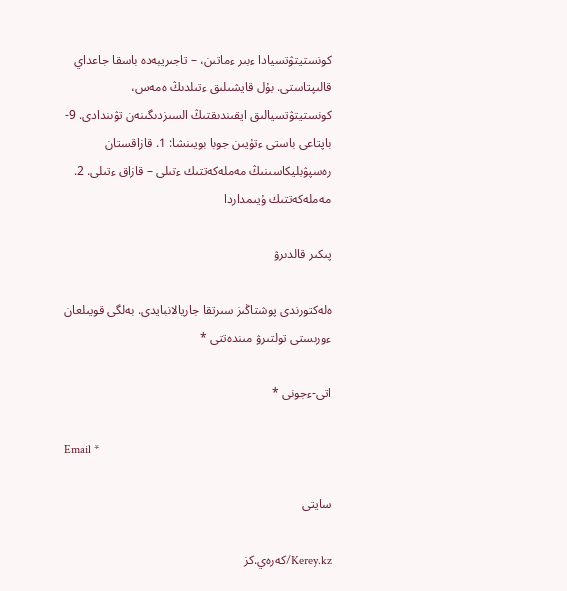كونستيتۋتسيادا ءبىر ءماتىن، – تاجىريبەدە باسقا جاعداي قالىپتاستى. بۇل قايشىلىق ءتىلدىڭ ەمەس، كونستيتۋتسيالىق ايقىندىقتىڭ السىزدىگىنەن تۋىندادى. 9-باپتاعى باستى ءتۇيىن جوبا بويىنشا: 1. قازاقستان رەسپۋبليكاسىنىڭ مەملەكەتتىك ءتىلى – قازاق ءتىلى. 2. مەملەكەتتىك ۇيىمداردا

پىكىر قالدىرۋ

ەلەكتورندى پوشتاڭىز سىرتقا جاريالانبايدى. بەلگى قويىلعان ءورىستى تولتىرۋ مىندەتتى *

اتى-ءجونى *

Email *

سايتى

Kerey.kz/كەرەي.كز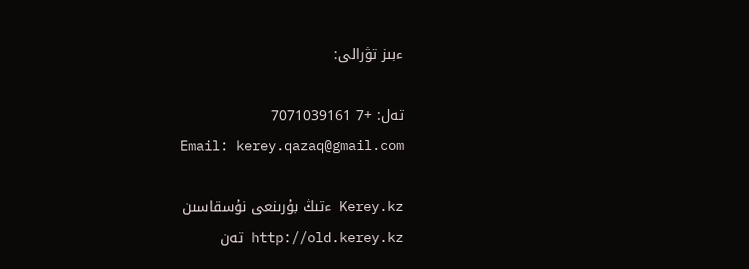ءبىز تۋرالى:

تەل: +7 7071039161
Email: kerey.qazaq@gmail.com

Kerey.kz ءتىڭ بۇرىنعى نۇسقاسىن http://old.kerey.kz تەن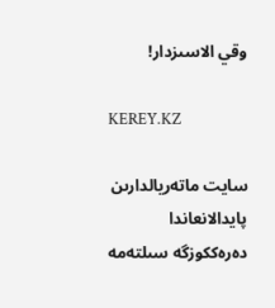وقي الاسىزدار!

KEREY.KZ

سايت ماتەريالدارىن پايدالانعاندا دەرەككوزگە سىلتەمە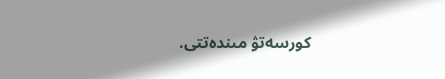كورسەتۋ مىندەتتى.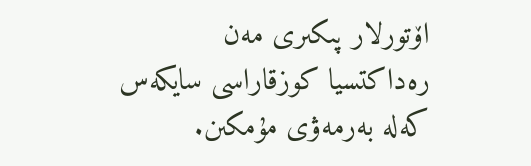اۆتورلار پىكىرى مەن رەداكتسيا كوزقاراسى سايكەس كەلە بەرمەۋى مۇمكىن.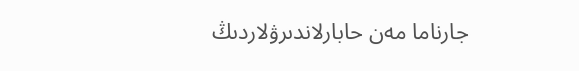جارناما مەن حابارلاندىرۋلاردىڭ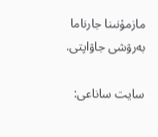مازمۇنىنا جارناما بەرۋشى جاۋاپتى.

سايت ساناعى: